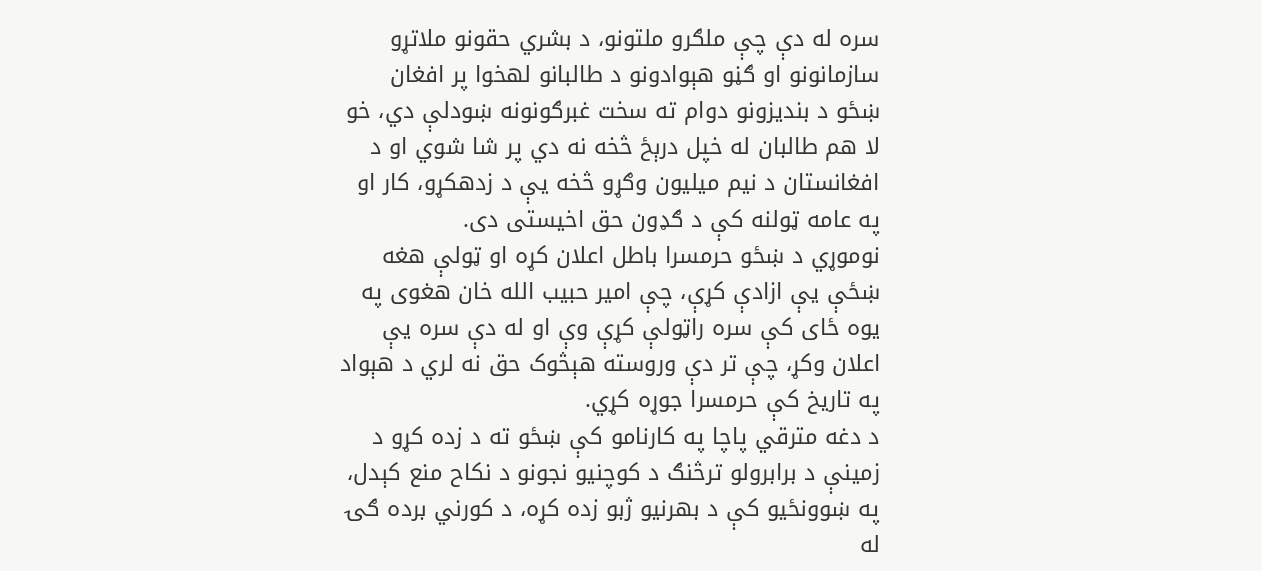سره له دې چې ملګرو ملتونو، د بشري حقونو ملاتړو سازمانونو او ګڼو هېوادونو د طالبانو لهخوا پر افغان ښځو د بندیزونو دوام ته سخت غبرګونونه ښودلې دي، خو لا هم طالبان له خپل درېځ څخه نه دي پر شا شوي او د افغانستان د نیم میلیون وګړو څخه یې د زدهکړو، کار او په عامه ټولنه کې د ګډون حق اخیستی دی.
نوموړي د ښځو حرمسرا باطل اعلان کړه او ټولې هغه ښځې یې ازادې کړې، چې امیر حبیب الله خان هغوی په یوه ځای کې سره راټولې کړې وې او له دې سره یې اعلان وکړ، چې تر دې وروسته هېڅوک حق نه لري د هېواد په تاریخ کې حرمسرا جوړه کړي.
د دغه مترقي پاچا په کارنامو کې ښځو ته د زده کړو د زمینې د برابرولو ترڅنګ د کوچنیو نجونو د نکاح منع کېدل، په ښوونځيو کې د بهرنیو ژبو زده کړه، د کورني برده ګۍ له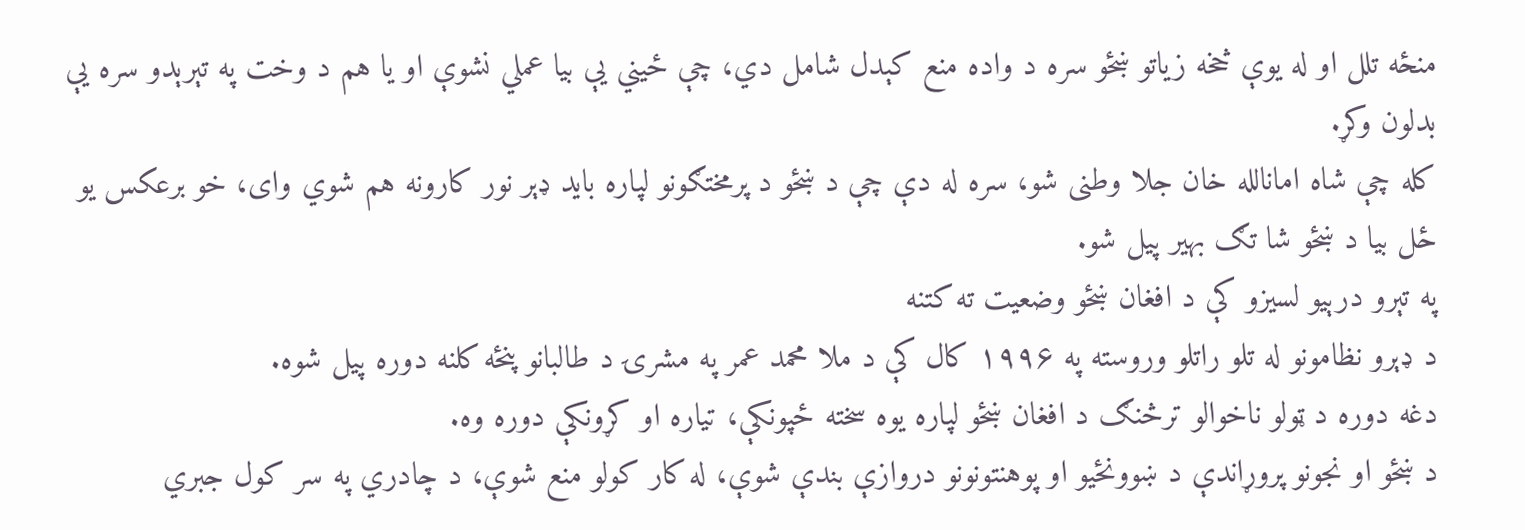منځه تلل او له یوې څخه زیاتو ښځو سره د واده منع کېدل شامل دي، چې ځيني یې بیا عملي نشوې او یا هم د وخت په تېرېدو سره یې بدلون وکړ.
کله چې شاه امانالله خان جلا وطنی شو، سره له دې چې د ښځو د پرمختګونو لپاره باید ډېر نور کارونه هم شوي وای، خو برعکس یو ځل بیا د ښځو شا تګ بهیر پیل شو.
په تېرو درېیو لسیزو کې د افغان ښځو وضعیت ته کتنه
د ډېرو نظامونو له تلو راتلو وروسته په ۱۹۹۶ کال کې د ملا محمد عمر په مشرۍ د طالبانو پنځه کلنه دوره پیل شوه.
دغه دوره د ټولو ناخوالو ترڅنګ د افغان ښځو لپاره یوه سخته ځپونکې، تیاره او کړونکې دوره وه.
د ښځو او نجونو پروړاندې د ښوونځيو او پوهنتونونو دروازې بندې شوې، له کار کولو منع شوې، د چادري په سر کول جبري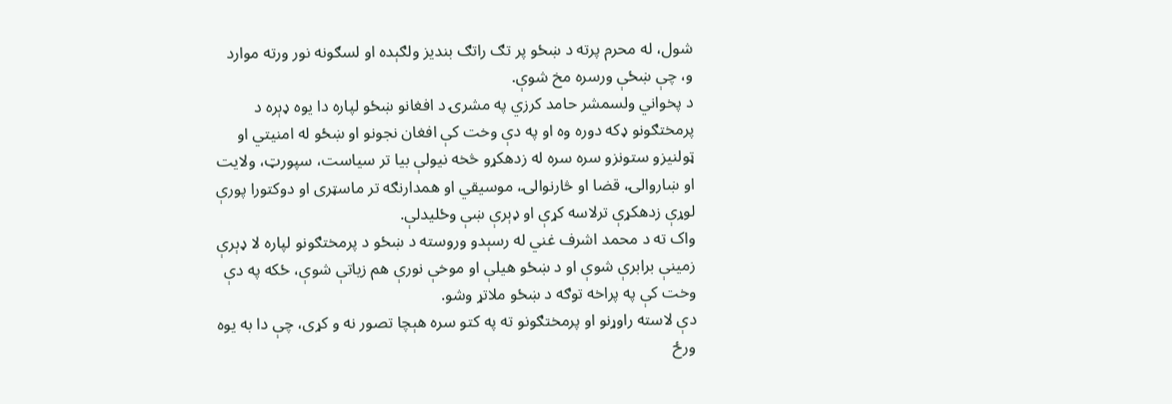شول، له محرم پرته د ښځو پر تګ راتګ بندیز ولګېده او لسګونه نور ورته موارد و، چې ښځې ورسره مخ شوې.
د پخواني ولسمشر حامد کرزي په مشرۍ د افغانو ښځو لپاره دا یوه ډېره د پرمختګونو ډکه دوره وه او په دې وخت کې افغان نجونو او ښځو له امنیتي او ټولنیزو ستونزو سره سره له زدهکړو څخه نیولې بیا تر سیاست، سپورټ، ولایت او ښاروالۍ، قضا او څارنوالۍ، موسیقي او همدارنګه تر ماسټری او دوکتورا پورې لوړې زدهکړې ترلاسه کړې او ډېرې ښې وځلیدلې.
واک ته د محمد اشرف غني له رسېدو وروسته د ښځو د پرمختګونو لپاره لا ډېرې زمینې برابرې شوې او د ښځو هیلې او موخې نورې هم زیاتې شوې، ځکه په دې وخت کې په پراخه توګه د ښځو ملاتړ وشو.
دې لاسته راوړنو او پرمختګونو ته په کتو سره هېچا تصور نه و کړی، چې دا به یوه ورځ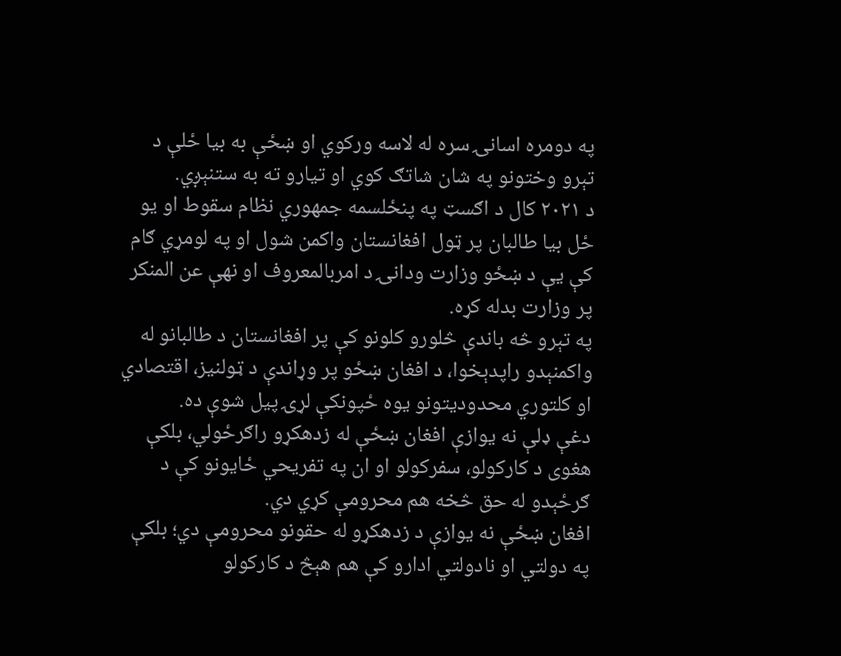په دومره اسانۍ سره له لاسه ورکوي او ښځې به بیا ځلې د تېرو وختونو په شان شاتګ کوي او تیارو ته به ستنېږي.
د ۲۰۲۱ کال د اګسټ په پنځلسمه جمهوري نظام سقوط او یو ځل بیا طالبان پر ټول افغانستان واکمن شول او په لومړي ګام کې یې د ښځو وزارت ودانۍ د امربالمعروف او نهې عن المنکر پر وزارت بدله کړه.
په تېرو څه باندې څلورو کلونو کې پر افغانستان د طالبانو له واکمنېدو راپدېخوا، د افغان ښځو پر وړاندې د ټولنیز، اقتصادي او کلتوري محدودیتونو یوه ځپونکې لړۍ پیل شوې ده.
دغې ډلې نه یوازې افغان ښځې له زدهکړو راګرځولي، بلکې هغوی د کارکولو، سفرکولو او ان په تفریحي ځایونو کې د ګرځېدو له حق څخه هم محرومې کړي دي.
افغان ښځې نه یوازې د زدهکړو له حقونو محرومې دي؛ بلکې په دولتي او نادولتي ادارو کې هم هېڅ د کارکولو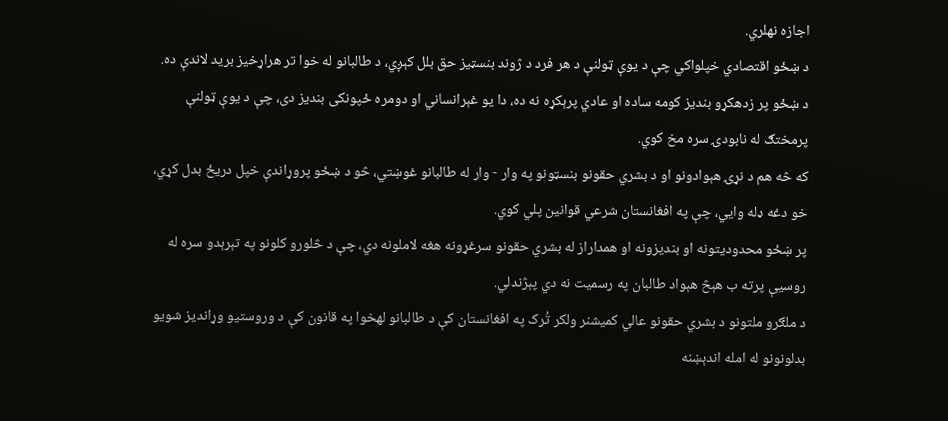اجازه نهلري.
د ښځو اقتصادي خپلواکي چې د یوې ټولنې د هر فرد د ژوند بنسټيز حق بلل کېږي، د طالبانو له خوا تر هراړخیز برید لاندې ده.
د ښځو پر زدهکړو بندیز کومه ساده او عادي پرېکړه نه ده، دا یو غېرانساني او دومره ځپونکی بندیز دی، چې د یوې ټولنې پرمختګ له نابودۍ سره مخ کوي.
که څه هم د نړۍ هېوادونو او د بشري حقونو بنسټونو په وار - وار له طالبانو غوښتي، څو د ښځو پروړاندې خپل دریځ بدل کړي، خو دغه ډله وایي، چې په افغانستان شرعي قوانین پلي کوي.
پر ښځو محدودیتونه او بندیزونه او همداراز له بشري حقونو سرغړونه هغه لاملونه دي، چې د څلورو کلونو په تېرېدو سره له روسیې پرته ب هېڅ هېواد طالبان په رسمیت نه دي پېژندلي.
د ملګرو ملتونو د بشري حقونو عالي کمیشنر ولکر تُرک په افغانستان کې د طالبانو لهخوا په قانون کې د وروستیو وړاندیز شویو بدلونونو له امله اندېښنه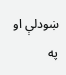ښودلې او په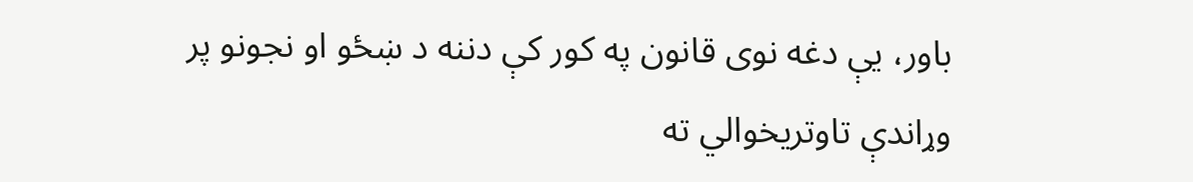باور، یې دغه نوی قانون په کور کې دننه د ښځو او نجونو پر وړاندې تاوتریخوالي ته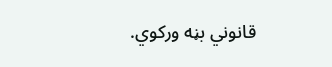قانوني بڼه ورکوي.